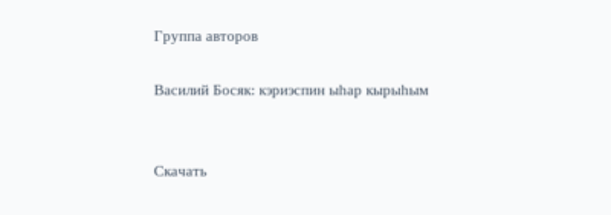Группа авторов

Василий Босяк: кэриэспин ыһар кырыһым


Скачать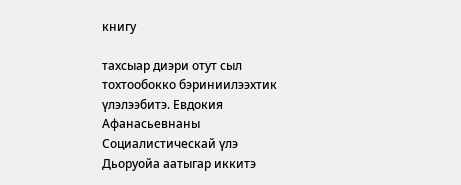книгу

тахсыар диэри отут сыл тохтообокко бэриниилээхтик үлэлээбитэ. Евдокия Афанасьевнаны Социалистическай үлэ Дьоруойа аатыгар иккитэ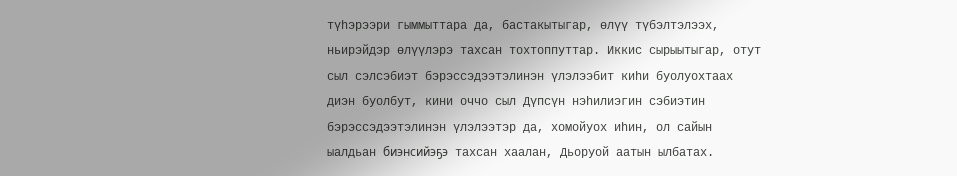түһэрээри гыммыттара да, бастакытыгар, өлүү түбэлтэлээх, ньирэйдэр өлүүлэрэ тахсан тохтоппуттар. Иккис сырыытыгар, отут сыл сэлсэбиэт бэрэссэдээтэлинэн үлэлээбит киһи буолуохтаах диэн буолбут, кини оччо сыл Дүпсүн нэһилиэгин сэбиэтин бэрэссэдээтэлинэн үлэлээтэр да, хомойуох иһин, ол сайын ыалдьан биэнсийэҕэ тахсан хаалан, Дьоруой аатын ылбатах.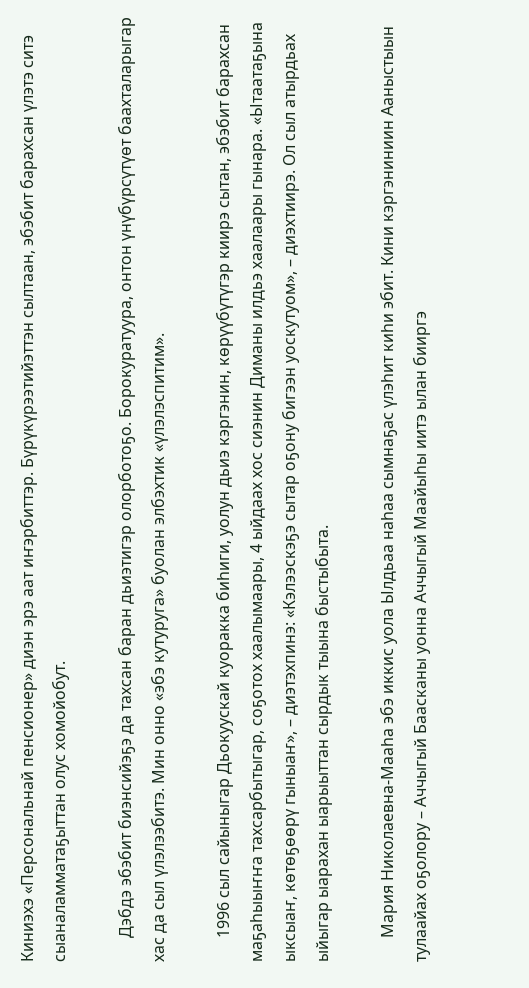Киниэхэ «Персональнай пенсионер» диэн эрэ аат иҥэрбиттэр. Бүрүкүрээтийэттэн сылтаан, эбэбит барахсан үлэтэ ситэ сыаналамматаҕыттан олус хомойобут.

      Дэбдэ эбэбит биэнсийэҕэ да тахсан баран дьиэтигэр олорботоҕо. Борокуратуура, онтон үнүбүрсүтүөт баахталарыгар хас да сыл үлэлээбитэ. Мин онно «эбэ кутуруга» буолан элбэхтик «үлэлэспитим».

      1996 сыл сайыныгар Дьокуускай куоракка биһиги, уолун дьиэ кэргэнин, көрүүбүтүгэр киирэ сытан, эбэбит барахсан маҕаһыыҥҥа тахсарбытыгар, соҕотох хаалымаары, 4 ыйдаах хос сиэнин Диманы илдьэ хаалаары гынара. «Ытаатаҕына ыксыаҥ, көтөҕөөрү гыныаҥ», – диэтэхпинэ: «Кэлээскэҕэ сытар оҕону бигээн уоскутуом», – диэхтиирэ. Ол сыл атырдьах ыйыгар ыарахан ыарыыттан сырдык тыына быстыбыта.

      Мария Николаевна-Мааһа эбэ иккис уола Ылдьаа наһаа сымнаҕас үлэһит киһи эбит. Кини кэргэниниин Ааныстыын тулаайах оҕолору – Аччыгый Баасканы уонна Аччыгый Маайыһы иитэ ылан бииргэ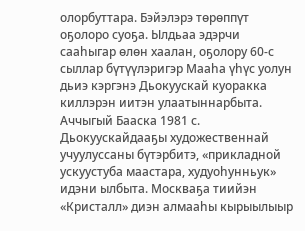олорбуттара. Бэйэлэрэ төрөппүт оҕолоро суоҕа. Ылдьаа эдэрчи сааһыгар өлөн хаалан, оҕолору 60-с сыллар бүтүүлэригэр Мааһа үһүс уолун дьиэ кэргэнэ Дьокуускай куоракка киллэрэн иитэн улаатыннарбыта. Аччыгый Бааска 1981 с. Дьокуускайдааҕы художественнай учуулуссаны бүтэрбитэ, «прикладной ускуустуба маастара, худуоһунньук» идэни ылбыта. Москваҕа тиийэн «Кристалл» диэн алмааһы кырыылыыр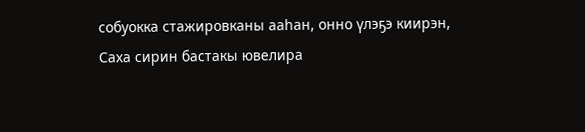собуокка стажировканы ааһан, онно үлэҕэ киирэн, Саха сирин бастакы ювелира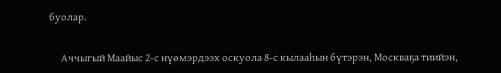буолар.

      Аччыгый Маайыс 2-с нүөмэрдээх оскуола 8-с кылааһын бүтэрэн, Москваҕа тиийэн,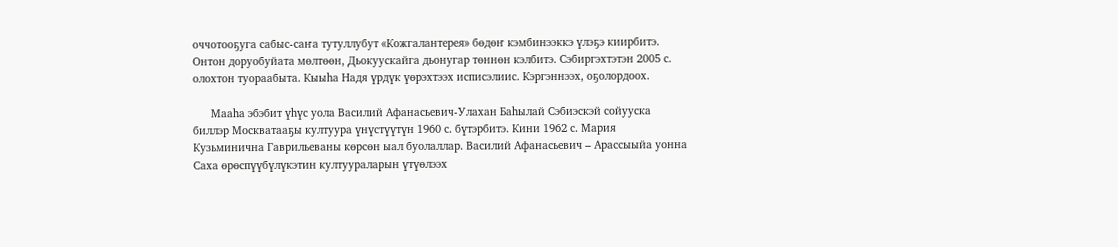оччотооҕуга сабыс-саҥа тутуллубут «Кожгалантерея» бөдөҥ кэмбинээккэ үлэҕэ киирбитэ. Онтон доруобуйата мөлтөөн, Дьокуускайга дьонугар төннөн кэлбитэ. Сэбиргэхтэтэн 2005 с. олохтон туораабыта. Кыыһа Надя үрдүк үөрэхтээх исписэлиис. Кэргэннээх, оҕолордоох.

      Мааһа эбэбит үһүс уола Василий Афанасьевич-Улахан Баһылай Сэбиэскэй сойууска биллэр Москватааҕы култуура үнүстүүтүн 1960 с. бүтэрбитэ. Кини 1962 с. Мария Кузьминична Гаврильеваны көрсөн ыал буолаллар. Василий Афанасьевич – Арассыыйа уонна Саха өрөспүүбүлүкэтин култуураларын үтүөлээх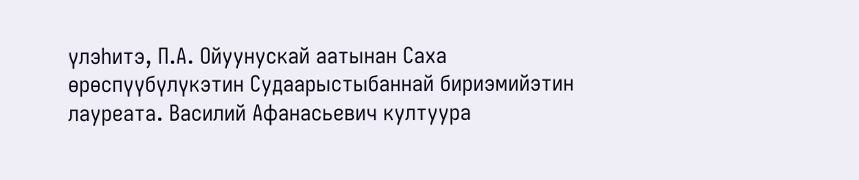үлэһитэ, П.А. Ойуунускай аатынан Саха өрөспүүбүлүкэтин Судаарыстыбаннай бириэмийэтин лауреата. Василий Афанасьевич култуура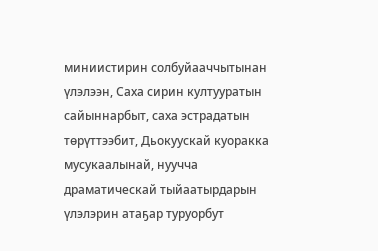миниистирин солбуйааччытынан үлэлээн, Саха сирин култууратын сайыннарбыт, саха эстрадатын төрүттээбит, Дьокуускай куоракка мусукаалынай, нуучча драматическай тыйаатырдарын үлэлэрин атаҕар туруорбут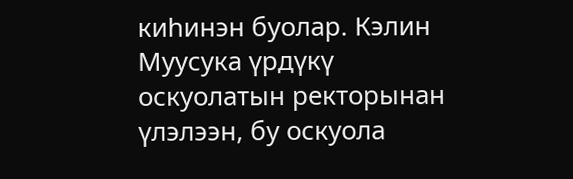киһинэн буолар. Кэлин Муусука үрдүкү оскуолатын ректорынан үлэлээн, бу оскуола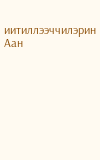иитиллээччилэрин Аан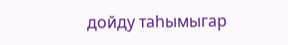дойду таһымыгар